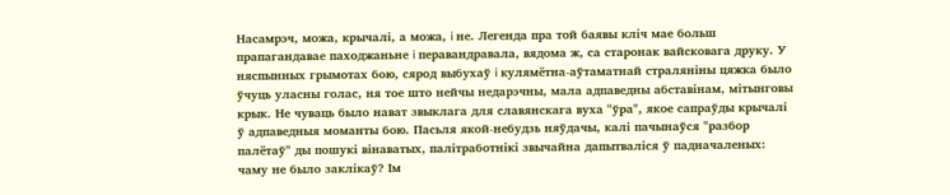Насамрэч, можа, крычалi, а можа, i не. Легенда пра той баявы клiч мае больш прапагандавае паходжаньне i перавандравала, вядома ж, са старонак вайсковага друку. У няспынных грымотах бою, сярод выбухаў i кулямётна-аўтаматнай стралянiны цяжка было ўчуць уласны голас, ня тое што нейчы недарэчны, мала адпаведны абставiнам, мiтынговы крык. Не чуваць было нават звыклага для славянскага вуха "ўра", якое сапраўды крычалi ў адпаведныя моманты бою. Пасьля якой-небудзь няўдачы, калi пачынаўся "разбор палётаў" ды пошукi вiнаватых, палiтработнiкi звычайна дапытвалiся ў падначаленых: чаму не было заклiкаў? Iм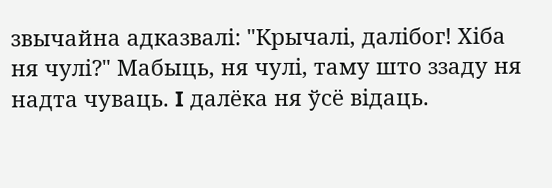звычайна адказвалi: "Крычалi, далiбог! Хiба ня чулi?" Мабыць, ня чулi, таму што ззаду ня надта чуваць. I далёка ня ўсё вiдаць.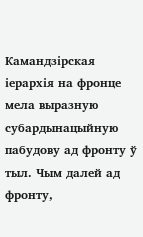Камандзiрская iерархiя на фронце мела выразную субардынацыйную пабудову ад фронту ў тыл. Чым далей ад фронту,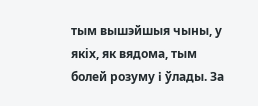тым вышэйшыя чыны, у якiх, як вядома, тым болей розуму i ўлады. За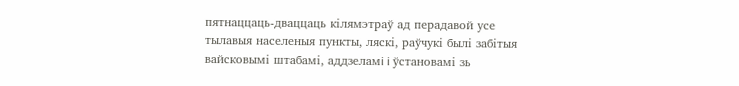пятнаццаць-дваццаць кiлямэтраў ад перадавой усе тылавыя населеныя пункты, ляскi, раўчукi былi забiтыя вайсковымi штабамi, аддзеламi i ўстановамi зь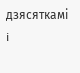дзясяткамi i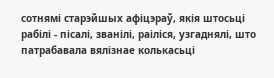сотнямi старэйшых афiцэраў, якiя штосьцi рабiлi - пiсалi, званiлi, раiлiся, узгаднялi, што патрабавала вялiзнае колькасьцi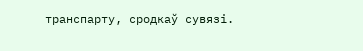транспарту, сродкаў сувязi.